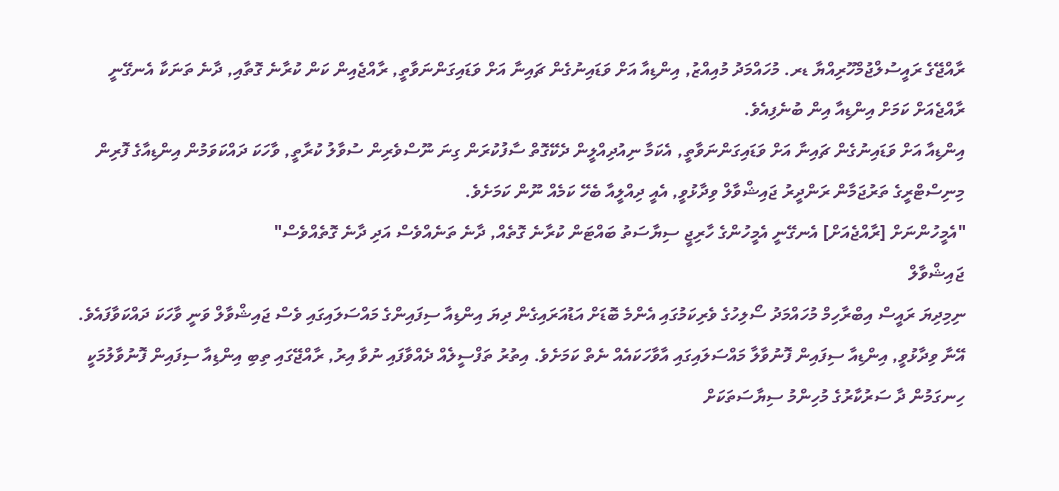ރާއްޖޭގެ ރައީސުލްޖުމްހޫރިއްޔާ ޑރ. މުހައްމަދު މުއިއްޒު, އިންޑިއާ އަށް ވަޑައިނުގެން ޗައިނާ އަށް ވަޑައިގަންނަވާތީ, ރާއްޖެއިން ކަން ކުރާނެ ގޮތާއި, ދާނެ ތަނަކާ އެނގޭނީ ރާއްޖެއަށް ކަމަށް އިންޑިއާ އިން ބުނެފިއެވެ.
އިންޑިއާ އަށް ވަޑައިނުގެން ޗައިނާ އަށް ވަޑައިގަންނަވާތީ, އެކަމާ ނިއުދިއްލީން ދެކޭގޮތް ސާފުކުރަން ގިނަ ނޫސްވެރިން ސުވާލު ކުރާތީ, ވާހަކަ ދައްކަވަމުން އިންޑިއާގެ ފޮރިން މިނިސްޓްރީގެ ތަރުޖަމާން ރަންދީރު ޖައިޝްވާލް ވިދާޅުވީ, އެއީ ދިއްލީއާ ބެހޭ ކަމެއް ނޫން ކަމަށެވެ.
"އެމީހުންނަށް [ރާއްޖެއަށް] އެނގޭނީ އެމީހުންގެ ހާރިޖީ ސިޔާސަތު ބައްޓަން ކުރާނެ ގޮތެއް, ދާނެ ތަނެއްވެސް އަދި ދާނެ ގޮތެއްވެސް"
ޖައިޝްވާލް
ނިމިދިޔަ ރައީސް އިބްރާހިމް މުހައްމަދު ސޯލިހުގެ ވެރިކަމުގައި އެންމެ ބޮޑަށް އަޑުއަރައިގެން ދިޔަ އިންޑިއާ ސިފައިންގެ މައްސަލައިގައި ވެސް ޖައިޝްވާލް ވަނީ ވާހަކަ ދައްކަވާފައެވެ. އޭނާ ވިދާޅުވީ, އިންޑިއާ ސިފައިން ފޮނުވާލާ މައްސަލައިގައި އާވާހަކައެއް ނެތް ކަމަށެވެ. އިތުރު ތަފްސީލެއް ދެއްވާފައި ނުވާ އިރު, ރާއްޖޭގައި ތިބި އިންޑިއާ ސިފައިން ފޮނުވާލުމަކީ ހިނގަމުން ދާ ސަރުކާރުގެ މުހިންމު ސިޔާސަތަކަށް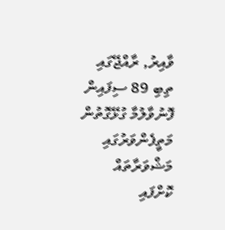ވާއިރު, ރާއްޖޭގައި ތިބި 89 ސިފައިން ފޮނުވާލުމާ ގުޅޭގޮތުން މަތީފެންވަރުގައި މަޝްވަރާތައް ކޮށްފައި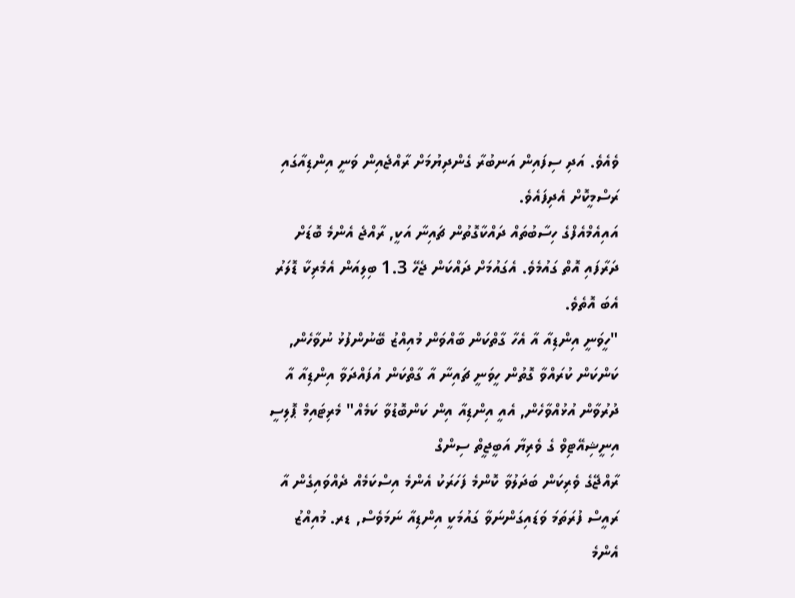ވެއެވެ. އަދި ސިފައިން އަނބުރާ ގެންދިޔުމަށް ރާއްޖެއިން ވަނީ އިންޑިއާގައި ރަސްމީކޮށް އެދިފައެވެ.
އައިއެމްއެފްގެ ހިސާބުތައް ދައްކާގޮތުން ޗައިނާ އަކީ, ރާއްޖެ އެންމެ ބޮޑަށް ދަރާފައި އޮތް ގައުމެވެ. އެގައުމަށް ދައްކަން ޖެހޭ 1.3 ބިލިއަން އެމެރިކާ ޑޮލަރު އެބަ އޮތެވެ.
"ހީވަނީ އިންޑިއާ އާ އެހާ ގާތްކަން ބާއްވަން މުއިއްޒު ބޭނުންފުޅު ނުވާހެން, ކަންކަން ކުރައްވާ ގޮތުން ހީވަނީ ޗައިނާ އާ ގާތްކަން އުފައްދަވާ އިންޑިއާ އާ ދުރުވާން އުޅުއްވާހެން, އެއީ އިންޑިއާ އިން ކަންބޮޑުވާ ކަމެއް" މެރިޓައިމް ޕޮލިސީ އިނީޝިއޭޓިވް ގެ ވެރިޔާ އަބީޖީތް ސިންގް
ރާއްޖޭގެ ވެރިކަން ބަދަލުވާ ކޮންމެ ފަހަރަކު އެންމެ އިސްކަމެއް ދެއްވައިގެން އާ ރައީސް ފުރަތަމަ ވަޑައިގަންނަވާ ގައުމަކީ އިންޑިއާ ނަމަވެސް, ޑރ. މުއިއްޒު އެންމެ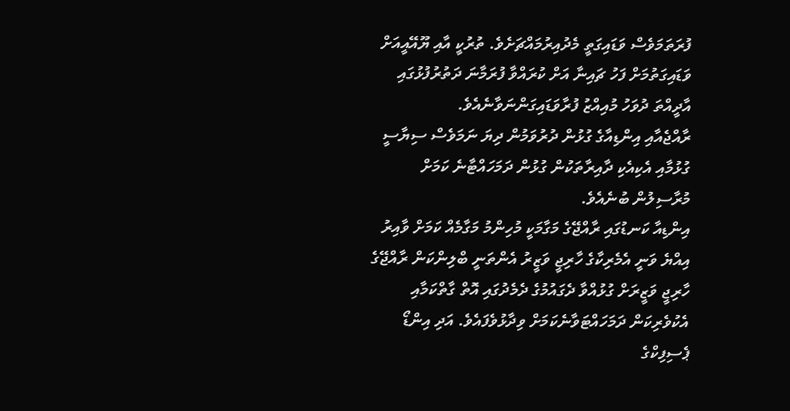ފުރަތަމަވެސް ވަޑައިގަތީ މެދުއިރުމައްޗަށެވެ. ތުރުކީ އާއި ޔޫއޭއީއަށް ވަޑައިގަތުމަށް ފަހު ޗައިނާ އަށް ކުރައްވާ ފުރަމާނަ ދަތުރުފުޅުގައި އާދީއްތަ ދުވަހު މުއިއްޒު ފުރާވަޑައިގަންނަވާނެއެވެ.
ރާއްޖެއާއި އިންޑިއާގެ ގުޅުން ދުރުވަމުން ދިޔަ ނަމަވެސް ސިޔާސީ ގުޅުމާއި އެކިއެކި ދާއިރާތަކުން ގުޅުން ދަމަހައްޓާނެ ކަމަށް މުރާސިލުން ބުނެއެވެ.
އިންޑިއާ ކަނޑުގައި ރާއްޖޭގެ މަގާމަކީ މުހިންމު މަގާމެއް ކަމަށް ވާއިރު އިއްޔެ ވަނީ އެމެރިކާގެ ހާރިޖީ ވަޒީރު އެންތަނީ ބްލިންކަން ރާއްޖޭގެ ހާރިޖީ ވަޒީރަށް ގުޅުއްވާ ދެގައުމުގެ ދެމެދުގައި އޮތް ގާތްކަމާއި އެކުވެރިކަން ދަމަހައްޓަވާނެކަމަށް ވިދާޅުވެފައެވެ. އަދި އިންޑޯ ޕެސިފިކްގެ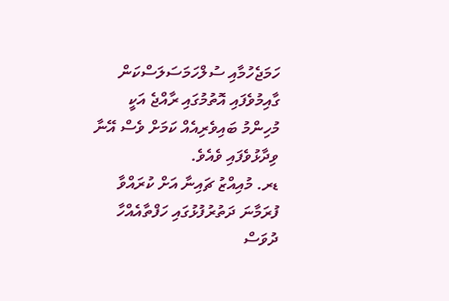ހަމަޖެހުމާއި ސުލްހަމަސަލަސްކަން ގާއިމުވެފައި އޮތުމުގައި ރާއްޖެ އަކީ މުހިންމު ބައިވެރިއެއް ކަމަށް ވެސް އޭނާ ވިދާޅުވެފައި ވެއެވެ.
ޑރ. މުއިއްޒު ޗައިނާ އަށް ކުރައްވާ ފުރަމާނަ ދަތުރުފުޅުގައި ހަފްތާއެއްހާ ދުވަސް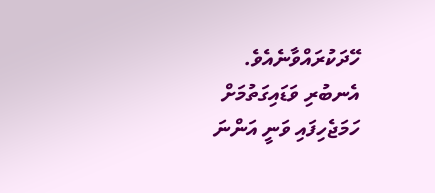ހޭދަކުރައްވާނެއެވެ. އެނބުރި ވަޑައިގަތުމަށް ހަމަޖެހިފައި ވަނީ އަންނަ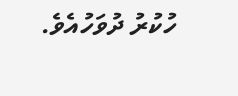ހުކުރު ދުވަހުއެވެ.